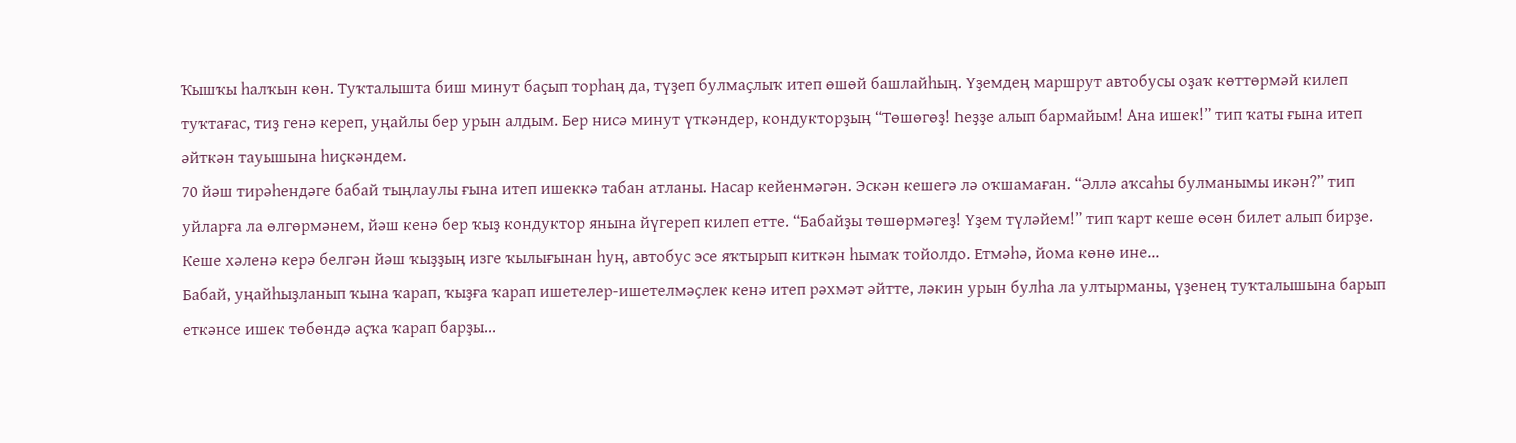Ҡышҡы һалҡын көн. Туҡталышта биш минут баҫып торһаң да, түҙеп булмаҫлыҡ итеп өшөй башлайһың. Үҙемдең маршрут автобусы оҙаҡ көттөрмәй килеп туҡтағас, тиҙ генә кереп, уңайлы бер урын алдым. Бер нисә минут үткәндер, кондукторҙың “Төшөгөҙ! Һеҙҙе алып бармайым! Ана ишек!” тип ҡаты ғына итеп әйткән тауышына һиҫкәндем.
70 йәш тирәһендәге бабай тыңлаулы ғына итеп ишеккә табан атланы. Насар кейенмәгән. Эскән кешегә лә оҡшамаған. “Әллә аҡсаһы булманымы икән?” тип уйларға ла өлгөрмәнем, йәш кенә бер ҡыҙ кондуктор янына йүгереп килеп етте. “Бабайҙы төшөрмәгеҙ! Үҙем түләйем!” тип ҡарт кеше өсөн билет алып бирҙе. Кеше хәленә керә белгән йәш ҡыҙҙың изге ҡылығынан һуң, автобус эсе яҡтырып киткән һымаҡ тойолдо. Етмәһә, йома көнө ине...
Бабай, уңайһыҙланып ҡына ҡарап, ҡыҙға ҡарап ишетелер-ишетелмәҫлек кенә итеп рәхмәт әйтте, ләкин урын булһа ла ултырманы, үҙенең туҡталышына барып еткәнсе ишек төбөндә аҫҡа ҡарап барҙы...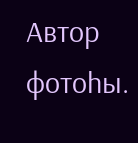Автор фотоһы.